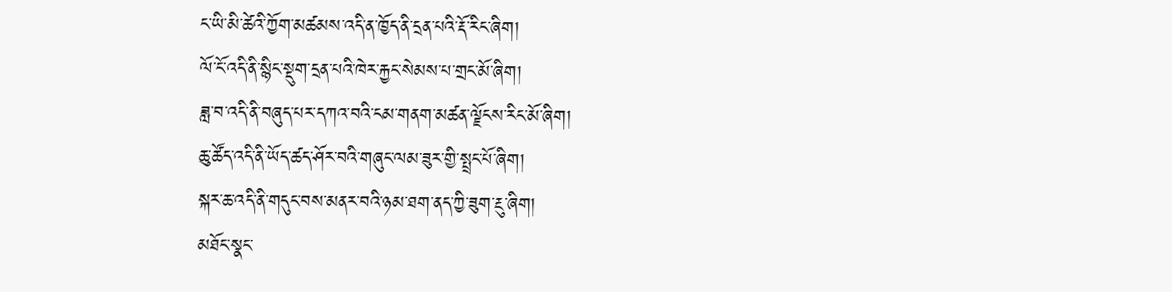ང་ཡི་མི་ཚེའི་ཀྱོག་མཚམས་འདི་ན་ཁྱོད་ནི་དྲན་པའི་རྡོ་རིང་ཞིག།
ལོ་ངོ་འདི་ནི་སྙིང་སྡུག་དྲན་པའི་ཁེར་རྐྱང་སེམས་པ་གྲང་མོ་ཞིག།
ཟླ་བ་འདི་ནི་བཞུད་པར་དཀའ་བའི་ངམ་གནག་མཚན་ལྗོངས་རིང་མོ་ཞིག།
ཆུ་ཚོད་འདི་ནི་ཡོད་ཚད་ཤོར་བའི་གཞུང་ལམ་ཟུར་གྱི་སྤྲང་པོ་ཞིག།
སྐར་ཆ་འདི་ནི་གདུང་བས་མནར་བའི་ཉམ་ཐག་ནད་ཀྱི་ཟུག་རྔུ་ཞིག།
མཐོང་སྣང་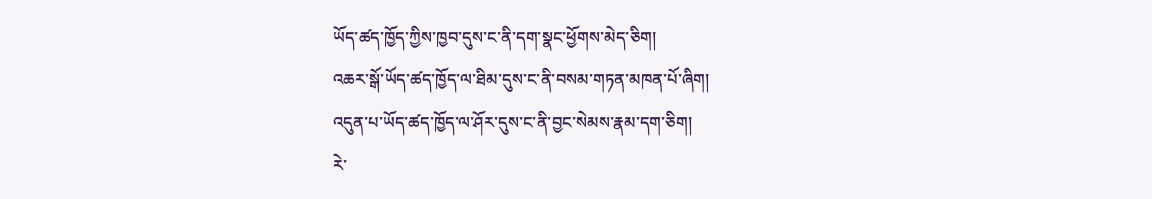ཡོད་ཚད་ཁྱོད་ཀྱིས་ཁྱབ་དུས་ང་ནི་དག་སྣང་ཕྱོགས་མེད་ཅིག།
འཆར་སྒོ་ཡོད་ཚད་ཁྱོད་ལ་ཐིམ་དུས་ང་ནི་བསམ་གཏན་མཁན་པོ་ཞིག།
འདུན་པ་ཡོད་ཚད་ཁྱོད་ལ་ཤོར་དུས་ང་ནི་བྱང་སེམས་རྣམ་དག་ཅིག།
རེ་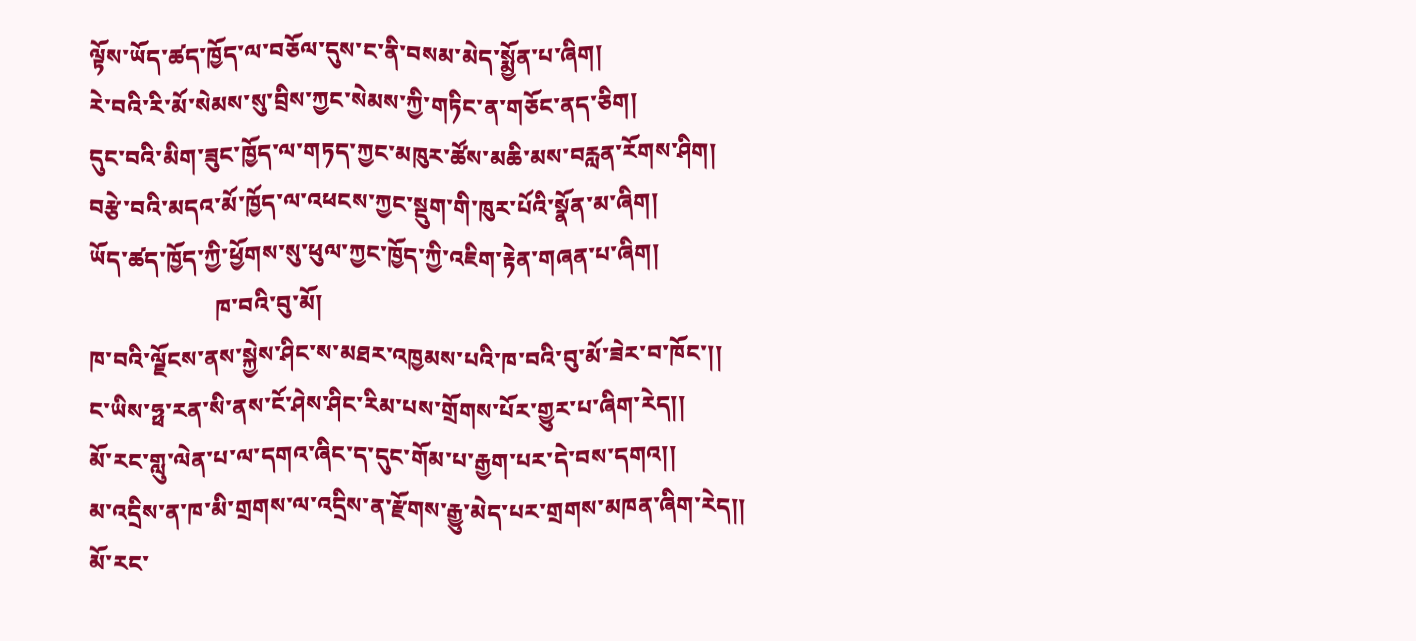ལྟོས་ཡོད་ཚད་ཁྱོད་ལ་བཅོལ་དུས་ང་ནི་བསམ་མེད་སྨྱོན་པ་ཞིག།
རེ་བའི་རི་མོ་སེམས་སུ་བྲིས་ཀྱང་སེམས་ཀྱི་གཏིང་ན་གཅོང་ནད་ཅིག།
དུང་བའི་མིག་ཟུང་ཁྱོད་ལ་གཏད་ཀྱང་མཁུར་ཚོས་མཆི་མས་བརླན་རོགས་ཤིག།
བརྩེ་བའི་མདའ་མོ་ཁྱོད་ལ་འཕངས་ཀྱང་སྡུག་གི་ཁུར་པོའི་སྣོན་མ་ཞིག།
ཡོད་ཚད་ཁྱོད་ཀྱི་ཕྱོགས་སུ་ཕུལ་ཀྱང་ཁྱོད་ཀྱི་འཇིག་རྟེན་གཞན་པ་ཞིག།
                      ཁ་བའི་བུ་མོ།
ཁ་བའི་ལྗོངས་ནས་སྐྱེས་ཤིང་ས་མཐར་འཁྱམས་པའི་ཁ་བའི་བུ་མོ་ཟེར་བ་ཁོང་།།
ང་ཡིས་ཧྥ་རན་སི་ནས་ངོ་ཤེས་ཤིང་རིམ་པས་གྲོགས་པོར་གྱུར་པ་ཞིག་རེད།།
མོ་རང་གླུ་ལེན་པ་ལ་དགའ་ཞིང་ད་དུང་གོམ་པ་རྒྱག་པར་དེ་བས་དགའ།།
མ་འདྲིས་ན་ཁ་མི་གྲགས་ལ་འདྲིས་ན་རྫོགས་རྒྱུ་མེད་པར་གྲགས་མཁན་ཞིག་རེད།།
མོ་རང་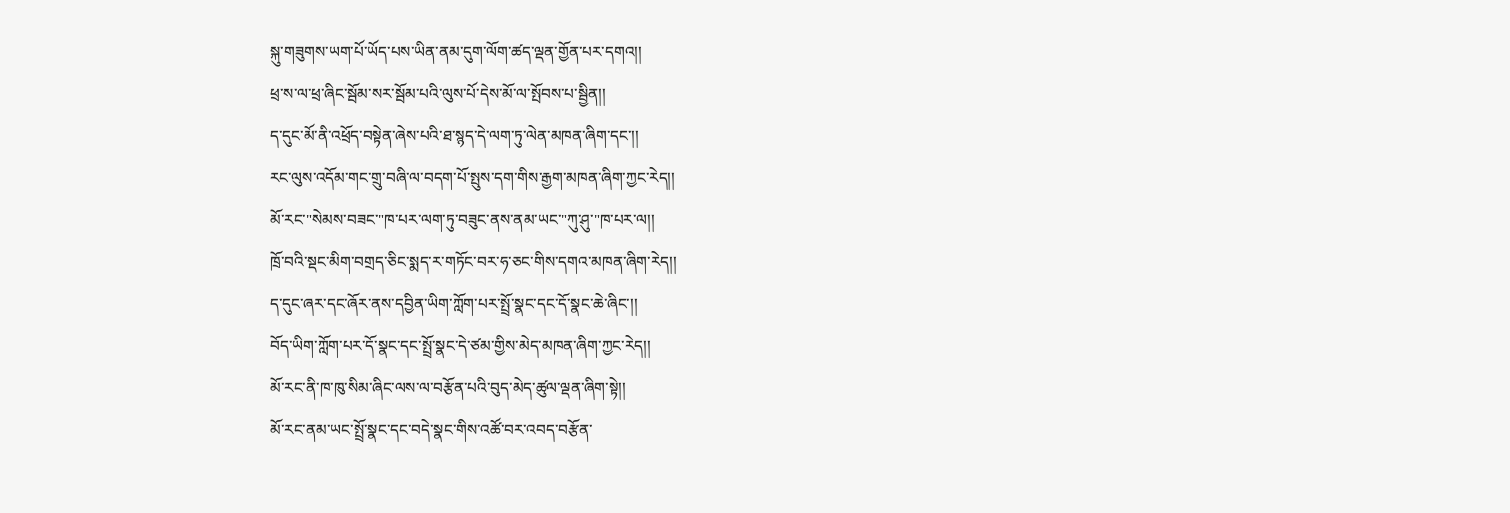སྐུ་གཟུགས་ཡག་པོ་ཡོད་པས་ཡིན་ནམ་དུག་ལོག་ཚད་ལྡན་གྱོན་པར་དགའ།།
ཕྲ་ས་ལ་ཕྲ་ཞིང་སྦོམ་སར་སྦོམ་པའི་ལུས་པོ་དེས་མོ་ལ་སྤོབས་པ་སྦྱིན།།
ད་དུང་མོ་ནི་འཕྲོད་བསྟེན་ཞེས་པའི་ཐ་སྙད་དེ་ལག་ཏུ་ལེན་མཁན་ཞིག་དང་།།
རང་ལུས་འདོམ་གང་གྲུ་བཞི་ལ་བདག་པོ་སྤུས་དག་གིས་རྒྱག་མཁན་ཞིག་ཀྱང་རེད།།
མོ་རང་"སེམས་བཟང་"ཁ་པར་ལག་ཏུ་བཟུང་ནས་ནམ་ཡང་"ཀུ་ཤུ་"ཁ་པར་ལ།།
ཁྲོ་བའི་སྡང་མིག་བགྲད་ཅིང་སྨད་ར་གཏོང་བར་ཧ་ཅང་གིས་དགའ་མཁན་ཞིག་རེད།།
ད་དུང་ཞར་དང་ཞོར་ནས་དབྱིན་ཡིག་ཀློག་པར་སྤྲོ་སྣང་དང་དོ་སྣང་ཆེ་ཞིང་།།
བོད་ཡིག་ཀློག་པར་དོ་སྣང་དང་སྤྲོ་སྣང་དེ་ཙམ་གྱིས་མེད་མཁན་ཞིག་ཀྱང་རེད།།
མོ་རང་ནི་ཁ་ཁུ་སིམ་ཞིང་ལས་ལ་བརྩོན་པའི་བུད་མེད་ཚུལ་ལྡན་ཞིག་སྟེ།།
མོ་རང་ནམ་ཡང་སྤྲོ་སྣང་དང་བདེ་སྣང་གིས་འཚོ་བར་འབད་བརྩོན་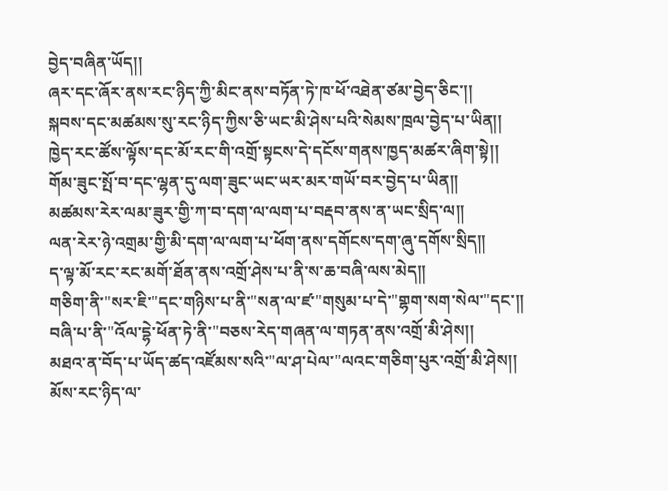བྱེད་བཞིན་ཡོད།།
ཞར་དང་ཞོར་ནས་རང་ཉིད་ཀྱི་མིང་ནས་བཏོན་ཏེ་ཁ་ཕོ་འཐེན་ཙམ་བྱེད་ཅིང་།།
སྐབས་དང་མཚམས་སུ་རང་ཉིད་ཀྱིས་ཅི་ཡང་མི་ཤེས་པའི་སེམས་ཁྲལ་བྱེད་པ་ཡིན།།
ཁྱེད་རང་ཚོས་ལྟོས་དང་མོ་རང་གི་འགྲོ་སྟངས་དེ་དངོས་གནས་ཁྱད་མཚར་ཞིག་སྟེ།།
གོམ་ཟུང་སྤོ་བ་དང་ལྷན་དུ་ལག་ཟུང་ཡང་ཡར་མར་གཡོ་བར་བྱེད་པ་ཡིན།།
མཚམས་རེར་ལམ་ཟུར་གྱི་ཀ་བ་དག་ལ་ལག་པ་བརྡབ་ནས་ན་ཡང་སྲིད་ལ།།
ལན་རེར་ཉེ་འགྲམ་གྱི་མི་དག་ལ་ལག་པ་ཕོག་ནས་དགོངས་དག་ཞུ་དགོས་སྲིད།།
ད་ལྟ་མོ་རང་རང་མགོ་ཐོན་ནས་འགྲོ་ཤེས་པ་ནི་ས་ཆ་བཞི་ལས་མེད།།
གཅིག་ནི་"སར་ཇི་"དང་གཉིས་པ་ནི་"སན་ལ་ཛ་"གསུམ་པ་དེ་"གྷག་སག་སེལ་"དང་།།
བཞི་པ་ནི་"འོལ་དྷེ་ཕོན་ཏེ་ནི་"བཅས་རེད་གཞན་ལ་གཏན་ནས་འགྲོ་མི་ཤེས།།
མཐའ་ན་བོད་པ་ཡོད་ཚད་འཛོམས་སའི་"ལ་ཤ་པེལ་"ལའང་གཅིག་པུར་འགྲོ་མི་ཤེས།།
མོས་རང་ཉིད་ལ་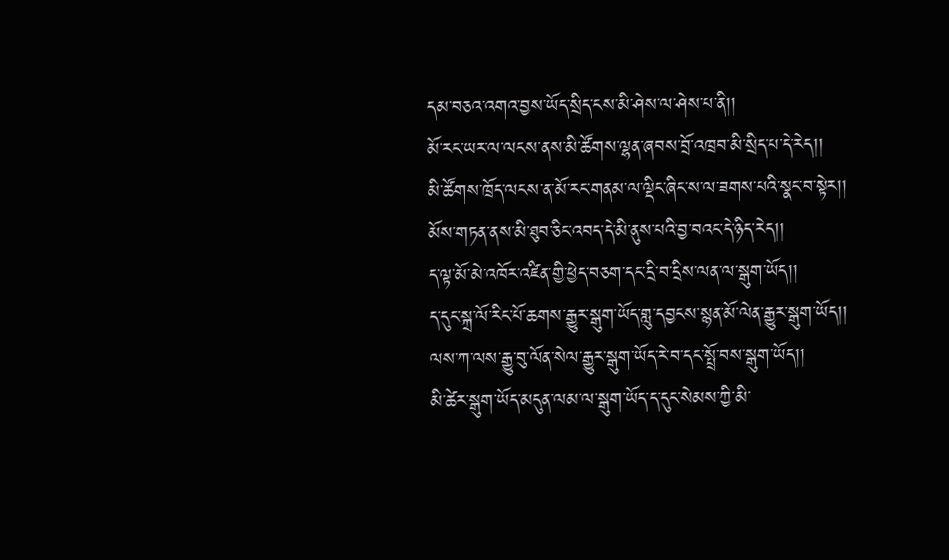དམ་བཅའ་འགའ་བྱས་ཡོད་སྲིད་ངས་མི་ཤེས་ལ་ཤེས་པ་ནི།།
མོ་རང་ཡར་ལ་ལངས་ནས་མི་ཚོགས་ལྷན་ཞབས་བྲོ་འཁྲབ་མི་སྲིད་པ་དེ་རེད།།
མི་ཚོགས་ཁྲོད་ལངས་ན་མོ་རང་གནམ་ལ་ལྡིང་ཞིང་ས་ལ་ཟགས་པའི་སྣང་བ་སྟེར།།
མོས་གཏན་ནས་མི་ཐུབ་ཅིང་འབད་དེ་མི་ནུས་པའི་བྱ་བའང་དེ་ཉིད་རེད།།
ད་ལྟ་མོ་མེ་འཁོར་འཛིན་གྱི་ཕྱེད་བཅག་དང་དྲི་བ་དྲིས་ལན་ལ་སྒུག་ཡོད།།
ད་དུང་སྐྲ་ལོ་རིང་པོ་ཆགས་རྒྱུར་སྒུག་ཡོད་གླུ་དབྱངས་སྙན་མོ་ལེན་རྒྱུར་སྒུག་ཡོད།།
ལས་ཀ་ལས་རྒྱུ་བུ་ལོན་སེལ་རྒྱུར་སྒུག་ཡོད་རེ་བ་དང་སྤྲོ་བས་སྒུག་ཡོད།།
མི་ཚེར་སྒུག་ཡོད་མདུན་ལམ་ལ་སྒུག་ཡོད་ད་དུང་སེམས་ཀྱི་མི་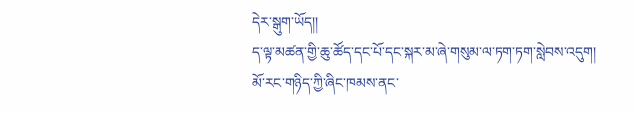དེར་སྒུག་ཡོད།།
ད་ལྟ་མཚན་གྱི་ཆུ་ཚོད་དང་པོ་དང་སྐར་མ་ཞེ་གསུམ་ལ་ཏག་ཏག་སླེབས་འདུག།
མོ་རང་གཉིད་ཀྱི་ཞིང་ཁམས་ནང་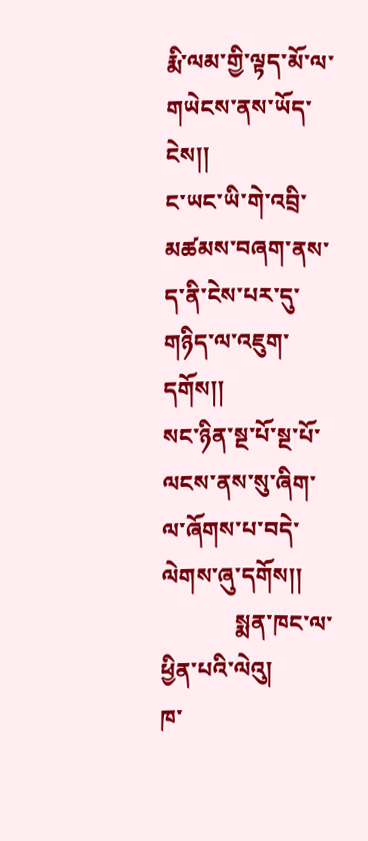རྨི་ལམ་གྱི་ལྟད་མོ་ལ་གཡེངས་ནས་ཡོད་ངེས།།
ང་ཡང་ཡི་གེ་འབྲི་མཚམས་བཞག་ནས་ད་ནི་ངེས་པར་དུ་གཉིད་ལ་འཇུག་དགོས།།
སང་ཉིན་སྔ་པོ་སྔ་པོ་ལངས་ནས་སུ་ཞིག་ལ་ཞོགས་པ་བདེ་ལེགས་ཞུ་དགོས།།
             སྨན་ཁང་ལ་ཕྱིན་པའི་ལེའུ།
ཁ་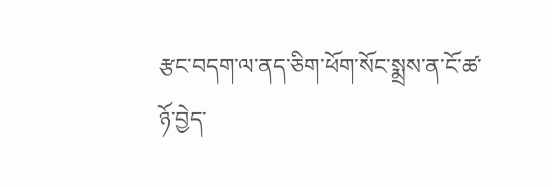རྩང་བདག་ལ་ནད་ཅིག་ཕོག་སོང་སྨྲས་ན་ངོ་ཚ་ཉོ་བྱེད་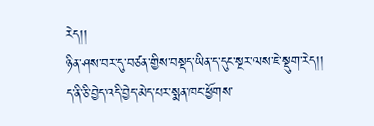རེད།།
ཉིན་ཤས་བར་དུ་བཙན་གྱིས་བསྡད་ཡིན་ད་དུང་སྔར་ལས་ཇེ་སྡུག་རེད།།
ད་ནི་ཅི་བྱེད་འདི་བྱེད་མེད་པར་སྨན་ཁང་ཕྱོགས་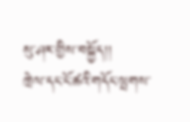སུ་ཤར་གྱིས་བསྐྱོད།།
ཁྲེལ་དང་ངོ་ཚའི་གདོང་ལྤགས་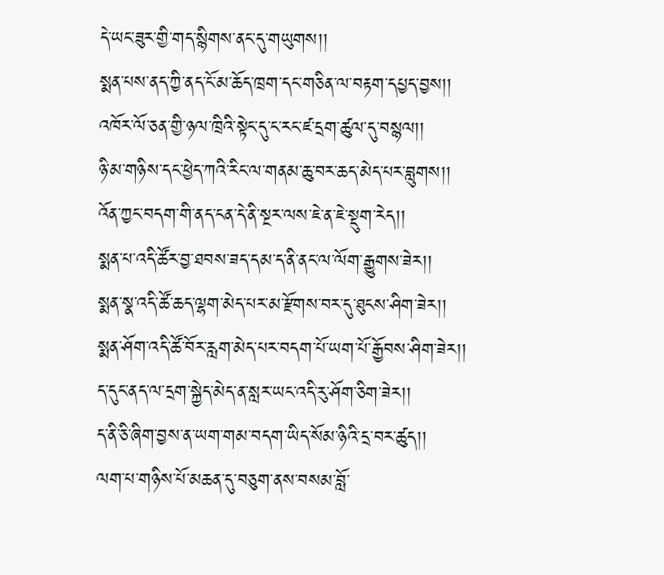དེ་ཡང་ཟུར་གྱི་གད་སྙིགས་ནང་དུ་གཡུགས།།
སྨན་པས་ནད་ཀྱི་ནད་ངོ་མ་ཆོད་ཁྲག་དང་གཅིན་ལ་བརྟག་དཔྱད་བྱས།།
འཁོར་ལོ་ཅན་གྱི་ཉལ་ཁྲིའི་སྟེང་དུ་ང་རང་ཛ་དྲག་ཚུལ་དུ་བསྙལ།།
ཉི་མ་གཉིས་དང་ཕྱེད་ཀའི་རིང་ལ་གནམ་ཆུ་བར་ཆད་མེད་པར་བླུགས།།
འོན་ཀྱང་བདག་གི་ནད་ངན་དེ་ནི་སྔར་ལས་ཇེ་ན་ཇེ་སྡུག་རེད།།
སྨན་པ་འདི་ཚོར་བྱ་ཐབས་ཟད་དམ་ད་ནི་ནང་ལ་ལོག་རྒྱུགས་ཟེར།།
སྨན་སྣ་འདི་ཚོ་ཆད་ལྷག་མེད་པར་མ་རྫོགས་བར་དུ་ཐུངས་ཤིག་ཟེར།།
སྨན་ཤོག་འདི་ཚོ་བོར་རླག་མེད་པར་བདག་པོ་ཡག་པོ་རྒྱོབས་ཤིག་ཟེར།།
ད་དུང་ནད་ལ་དྲག་སྐྱེད་མེད་ན་སླར་ཡང་འདི་རུ་ཤོག་ཅིག་ཟེར།།
ད་ནི་ཅི་ཞིག་བྱས་ན་ཡག་གམ་བདག་ཡིད་སོམ་ཉིའི་དྲ་བར་ཚུད།།
ལག་པ་གཉིས་པོ་མཆན་དུ་བཅུག་ནས་བསམ་བློ་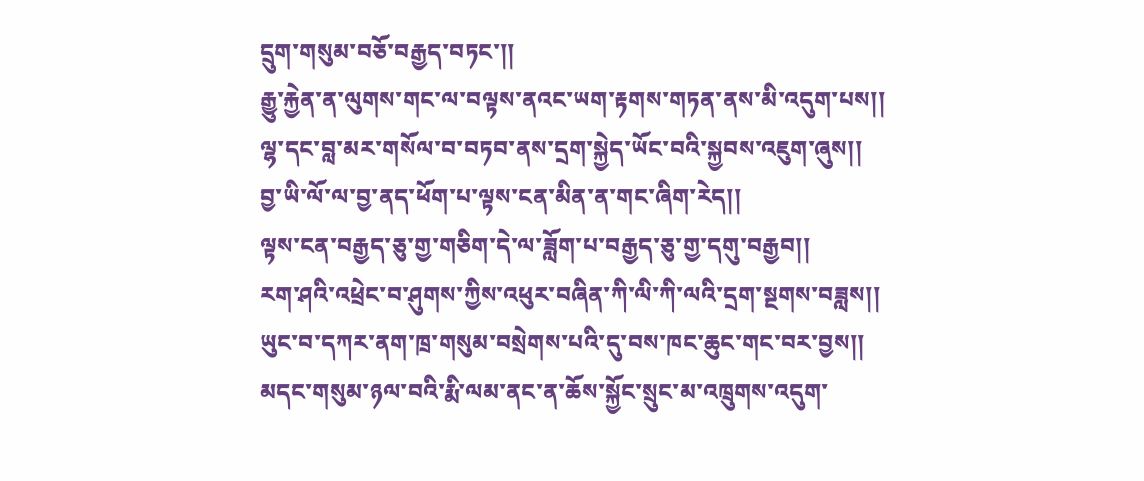དྲུག་གསུམ་བཅོ་བརྒྱད་བཏང་།།
རྒྱུ་རྐྱེན་ན་ལུགས་གང་ལ་བལྟས་ནའང་ཡག་རྟགས་གཏན་ནས་མི་འདུག་པས།།
ལྷ་དང་བླ་མར་གསོལ་བ་བཏབ་ནས་དྲག་སྐྱེད་ཡོང་བའི་སྐྱབས་འཇུག་ཞུས།།
བྱ་ཡི་ལོ་ལ་བྱ་ནད་ཕོག་པ་ལྟས་ངན་མིན་ན་གང་ཞིག་རེད།།
ལྟས་ངན་བརྒྱད་ཅུ་གྱ་གཅིག་དེ་ལ་ཟློག་པ་བརྒྱད་ཅུ་གྱ་དགུ་བརྒྱབ།།
རག་ཤའི་འཕྲེང་བ་ཤུགས་ཀྱིས་འཕུར་བཞིན་ཀི་ལི་ཀི་ལའི་དྲག་སྔགས་བཟླས།།
ཡུང་བ་དཀར་ནག་ཁྲ་གསུམ་བསྲེགས་པའི་དུ་བས་ཁང་ཆུང་གང་བར་བྱས།།
མདང་གསུམ་ཉལ་བའི་རྨི་ལམ་ནང་ན་ཆོས་སྐྱོང་སྲུང་མ་འཁྲུགས་འདུག་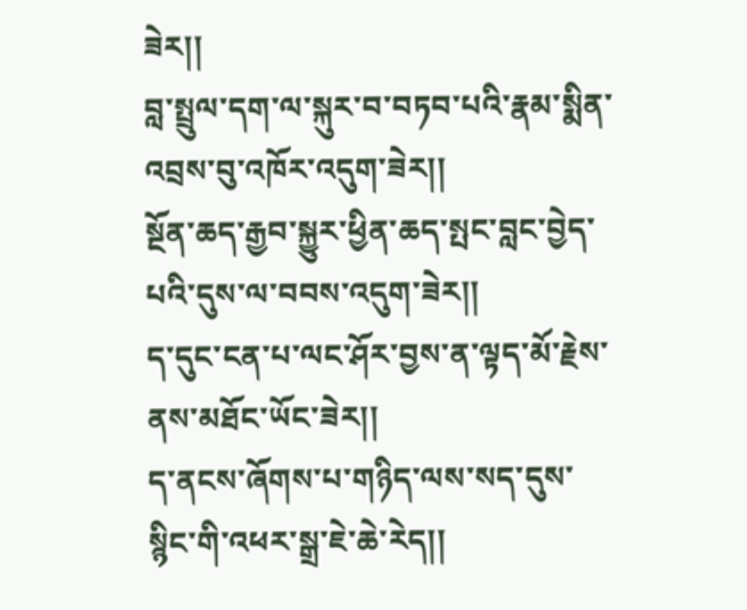ཟེར།།
བླ་སྤྲུལ་དག་ལ་སྐུར་བ་བཏབ་པའི་རྣམ་སྨིན་འབྲས་བུ་འཁོར་འདུག་ཟེར།།
སྔོན་ཆད་རྒྱབ་སྐྱུར་ཕྱིན་ཆད་སྤང་བླང་བྱེད་པའི་དུས་ལ་བབས་འདུག་ཟེར།།
ད་དུང་ངན་པ་ལང་ཤོར་བྱས་ན་ལྟད་མོ་རྗེས་ནས་མཐོང་ཡོང་ཟེར།།
ད་ནངས་ཞོགས་པ་གཉིད་ལས་སད་དུས་སྙིང་གི་འཕར་སྒྲ་ཇེ་ཆེ་རེད།།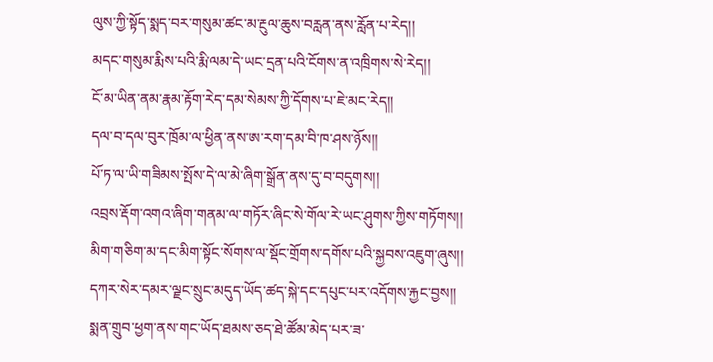ལུས་ཀྱི་སྟོད་སྨད་བར་གསུམ་ཚང་མ་རྔུལ་ཆུས་བརླན་ནས་རློན་པ་རེད།།
མདང་གསུམ་རྨིས་པའི་རྨི་ལམ་དེ་ཡང་དྲན་པའི་ངོགས་ན་འཁྲིགས་སེ་རེད།།
ངོ་མ་ཡིན་ནམ་རྣམ་རྟོག་རེད་དམ་སེམས་ཀྱི་དོགས་པ་ཇེ་མང་རེད།།
དལ་བ་དལ་བུར་ཁྲོམ་ལ་ཕྱིན་ནས་ཨ་རག་དམ་བི་ཁ་ཤས་ཉོས།།
པོ་ཏ་ལ་ཡི་གཟིམས་སྤོས་དེ་ལ་མེ་ཞིག་སྒྲོན་ནས་དུ་བ་བདུགས།།
འབྲས་རྡོག་འགའ་ཞིག་གནམ་ལ་གཏོར་ཞིང་སེ་གོལ་རེ་ཡང་ཤུགས་ཀྱིས་གཏོགས།།
མིག་གཅིག་མ་དང་མིག་སྟོང་སོགས་ལ་སྡོང་གྲོགས་དགོས་པའི་སྐྱབས་འཇུག་ཞུས།།
དཀར་སེར་དམར་ལྗང་སྲུང་མདུད་ཡོད་ཚད་སྐེ་དང་དཔུང་པར་འདོགས་རྐྱང་བྱས།།
སྨན་གྲུབ་ཕྱག་ནས་གང་ཡོད་ཐམས་ཅད་ཐེ་ཚོམ་མེད་པར་ཟ་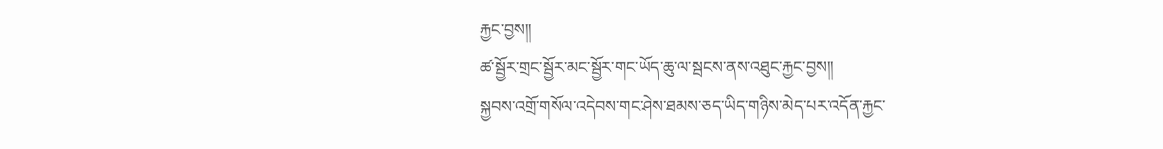རྐྱང་བྱས།།
ཚ་སྦྱོར་གྲང་སྦྱོར་མང་སྦྱོར་གང་ཡོད་ཆུ་ལ་སྦངས་ནས་འཐུང་རྐྱང་བྱས།།
སྐྱབས་འགྲོ་གསོལ་འདེབས་གང་ཤེས་ཐམས་ཅད་ཡིད་གཉིས་མེད་པར་འདོན་རྐྱང་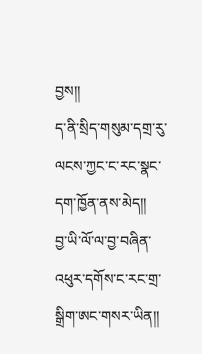བྱས།།
ད་ནི་སྲིད་གསུམ་དགྲ་རུ་ལངས་ཀྱང་ང་རང་སྣང་དག་ཁྱོན་ནས་མེད།།
བྱ་ཡི་ལོ་ལ་བྱ་བཞིན་འཕུར་དགོས་ང་རང་གྲ་སྒྲིག་ཨང་གསར་ཡིན།།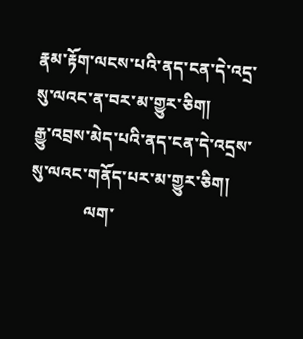རྣམ་རྟོག་ལངས་པའི་ནད་ངན་དེ་འདྲ་སུ་ལའང་ན་བར་མ་གྱུར་ཅིག།
རྒྱུ་འབྲས་མེད་པའི་ནད་ངན་དེ་འདྲས་སུ་ལའང་གནོད་པར་མ་གྱུར་ཅིག།
             ལག་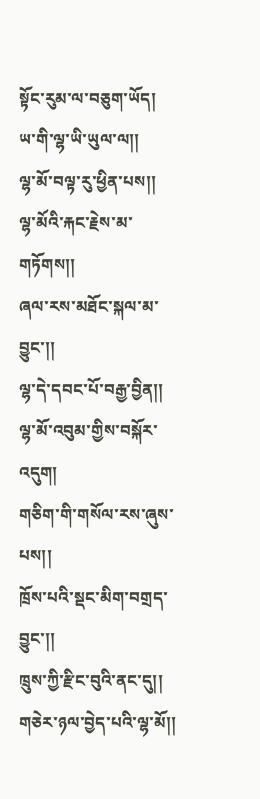སྟོང་རུམ་ལ་བཅུག་ཡོད།
ཡ་གི་ལྷ་ཡི་ཡུལ་ལ།།
ལྷ་མོ་བལྟ་རུ་ཕྱིན་པས།།
ལྷ་མོའི་རྐང་རྗེས་མ་གཏོགས།།
ཞལ་རས་མཐོང་སྐལ་མ་བྱུང་།།
ལྷ་དེ་དབང་པོ་བརྒྱ་བྱིན།།
ལྷ་མོ་འབུམ་གྱིས་བསྐོར་འདུག།
གཅིག་གི་གསོལ་རས་ཞུས་པས།།
ཁྲོས་པའི་སྡང་མིག་བགྲད་བྱུང་།།
ཁྲུས་ཀྱི་རྫིང་བུའི་ནང་དུ།།
གཅེར་ཉལ་བྱེད་པའི་ལྷ་མོ།།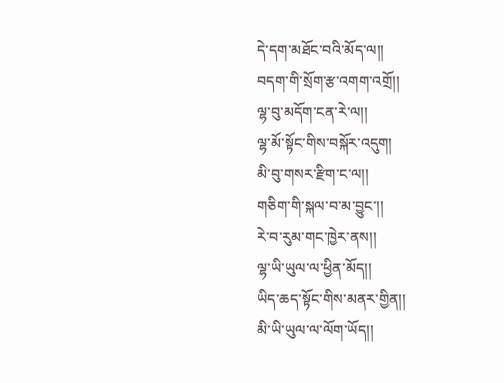དེ་དག་མཐོང་བའི་མོད་ལ།།
བདག་གི་སྲོག་རྩ་འགག་འགྲོ།།
ལྷ་བུ་མདོག་ངན་རེ་ལ།།
ལྷ་མོ་སྟོང་གིས་བསྐོར་འདུག།
མི་བུ་གསར་རྫིག་ང་ལ།།
གཅིག་གི་སྐལ་བ་མ་བྱུང་།།
རེ་བ་རུམ་གང་ཁྱེར་ནས།།
ལྷ་ཡི་ཡུལ་ལ་ཕྱིན་མོད།།
ཡིད་ཆད་སྟོང་གིས་མནར་གྱིན།།
མི་ཡི་ཡུལ་ལ་ལོག་ཡོད།།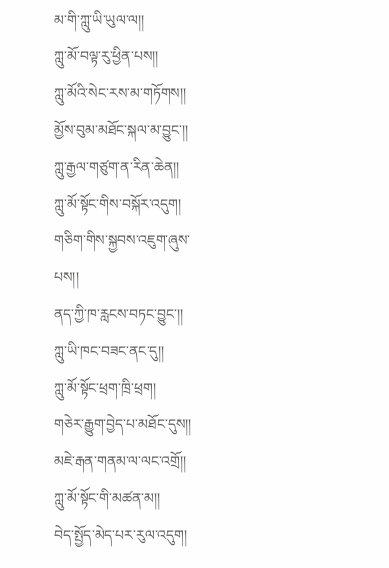མ་གི་ཀླུ་ཡི་ཡུལ་ལ།།
ཀླུ་མོ་བལྟ་རུ་ཕྱིན་པས།།
ཀླུ་མོའི་སེང་རས་མ་གཏོགས།།
མྱོས་བུམ་མཐོང་སྐལ་མ་བྱུང་།།
ཀླུ་རྒྱལ་གཙུག་ན་རིན་ཆེན།།
ཀླུ་མོ་སྟོང་གིས་བསྐོར་འདུག།
གཅིག་གིས་སྐྱབས་འཇུག་ཞུས་པས།།
ནད་ཀྱི་ཁ་རླངས་བཏང་བྱུང་།།
ཀླུ་ཡི་ཁང་བཟང་ནང་དུ།།
ཀླུ་མོ་སྟོང་ཕྲག་ཁྲི་ཕྲག།
གཅེར་རྒྱུག་བྱེད་པ་མཐོང་དུས།།
མཇེ་རྒན་གནམ་ལ་ལང་འགྲོ།།
ཀླུ་མོ་སྟོང་གི་མཚན་མ།།
བེད་སྤྱོད་མེད་པར་རུལ་འདུག།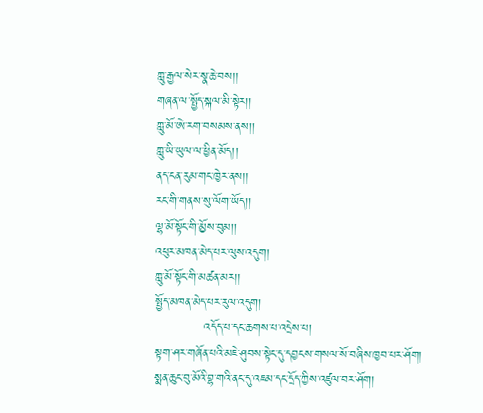ཀླུ་རྒྱལ་སེར་སྣ་ཆེ་བས།།
གཞན་ལ་སྤྱོད་སྐལ་མི་སྟེར།།
ཀླུ་མོ་ཨེ་རག་བསམས་ནས།།
ཀླུ་ཡི་ཡུལ་ལ་ཕྱིན་མོད།།
ནད་ངན་རུམ་གང་ཁྱེར་ནས།།
རང་གི་གནས་སུ་ལོག་ཡོད།།
ལྷ་མོ་སྟོང་གི་མྱོས་བུམ།།
འཕུར་མཁན་མེད་པར་ལུས་འདུག།
ཀླུ་མོ་སྟོང་གི་མཚན་མར།།
སྤྱོད་མཁན་མེད་པར་རུལ་འདུག།
            འདོད་པ་དང་ཆགས་པ་འདྲེས་པ།
སྟག་ཤར་གཞོན་པའི་མཇེ་ཤུབས་སྟེང་དུ་དབྱངས་གསལ་སོ་བཞིས་ཁྱབ་པར་ཤོག།
སྨན་ཆུང་བུ་མོའི་བྷ་གའི་ནང་དུ་འཇམ་དང་དྲོད་ཀྱིས་འཛུལ་བར་ཤོག།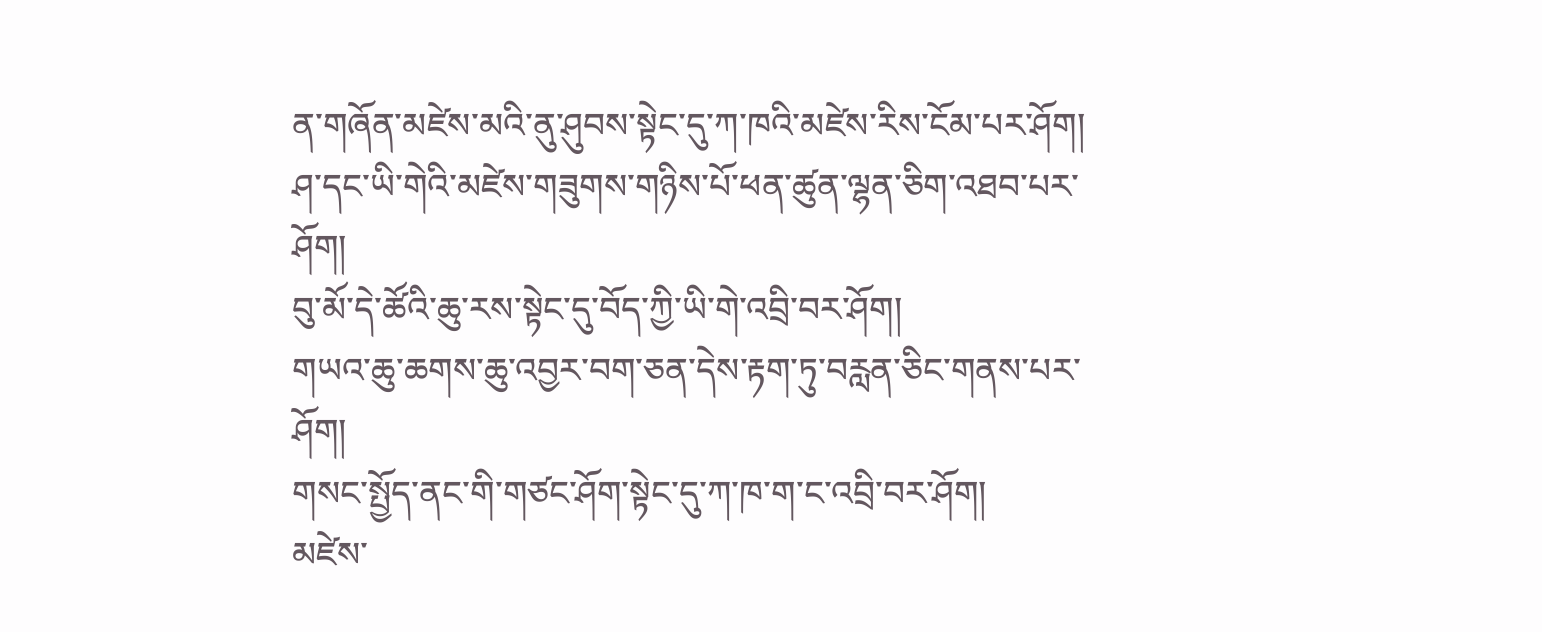ན་གཞོན་མཛེས་མའི་ནུ་ཤུབས་སྟེང་དུ་ཀ་ཁའི་མཛེས་རིས་ངོམ་པར་ཤོག།
ཤ་དང་ཡི་གེའི་མཛེས་གཟུགས་གཉིས་པོ་ཕན་ཚུན་ལྷན་ཅིག་འཐབ་པར་ཤོག།
བུ་མོ་དེ་ཚོའི་ཆུ་རས་སྟེང་དུ་བོད་ཀྱི་ཡི་གེ་འབྲི་བར་ཤོག།
གཡའ་ཆུ་ཆགས་ཆུ་འབྱར་བག་ཅན་དེས་རྟག་ཏུ་བརླན་ཅིང་གནས་པར་ཤོག།
གསང་སྤྱོད་ནང་གི་གཙང་ཤོག་སྟེང་དུ་ཀ་ཁ་ག་ང་འབྲི་བར་ཤོག།
མཛེས་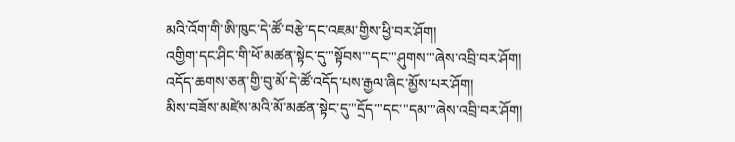མའི་འོག་གི་ཨི་ཁུང་དེ་ཚོ་བརྩེ་དང་འཇམ་གྱིས་ཕྱི་བར་ཤོག།
འགྱིག་དང་ཤིང་གི་ཕོ་མཚན་སྟེང་དུ་"སྟོབས་"དང་"ཤུགས་"ཞེས་འབྲི་བར་ཤོག།
འདོད་ཆགས་ཅན་གྱི་བུ་མོ་དེ་ཚོ་འདོད་པས་རྒྱལ་ཞིང་མྱོས་པར་ཤོག།
མིས་བཟོས་མཛེས་མའི་མོ་མཚན་སྟེང་དུ་"དྲོད་"དང་"དམ་"ཞེས་འབྲི་བར་ཤོག།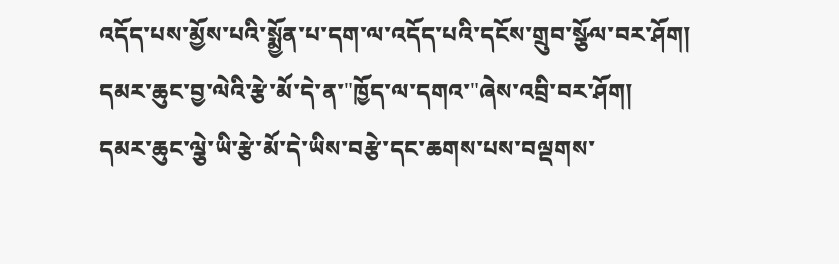འདོད་པས་མྱོས་པའི་སྨྱོན་པ་དག་ལ་འདོད་པའི་དངོས་གྲུབ་སྩོལ་བར་ཤོག།
དམར་ཆུང་བྱ་ལེའི་རྩེ་མོ་དེ་ན་"ཁྱོད་ལ་དགའ་"ཞེས་འབྲི་བར་ཤོག།
དམར་ཆུང་ལྕེ་ཡི་རྩེ་མོ་དེ་ཡིས་བརྩེ་དང་ཆགས་པས་བལྡགས་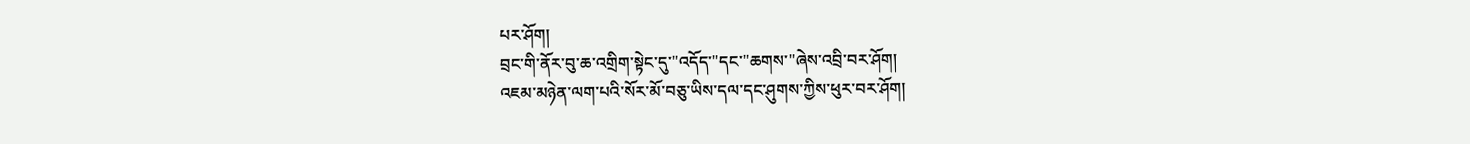པར་ཤོག།
བྲང་གི་ནོར་བུ་ཆ་འགྲིག་སྟེང་དུ་"འདོད་"དང་"ཆགས་"ཞེས་འབྲི་བར་ཤོག།
འཇམ་མཉེན་ལག་པའི་སོར་མོ་བཅུ་ཡིས་དལ་དང་ཤུགས་ཀྱིས་ཕུར་བར་ཤོག།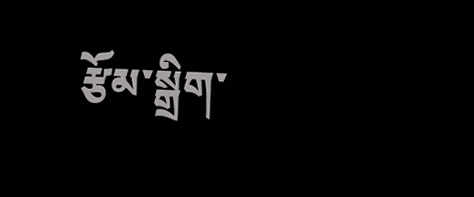རྩོམ་སྒྲིག་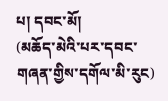པ། དབང་མོ།
(མཆོད་མེའི་པར་དབང་གཞན་གྱིས་དགོལ་མི་རུང)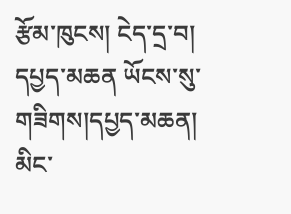རྩོམ་ཁུངས། ངེད་དྲ་བ།
དཔྱད་མཆན ཡོངས་སུ་གཟིགས།དཔྱད་མཆན།
མིང་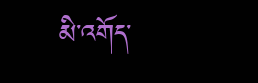མི་འགོད་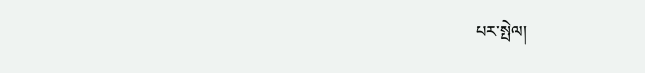པར་སྤེལ།